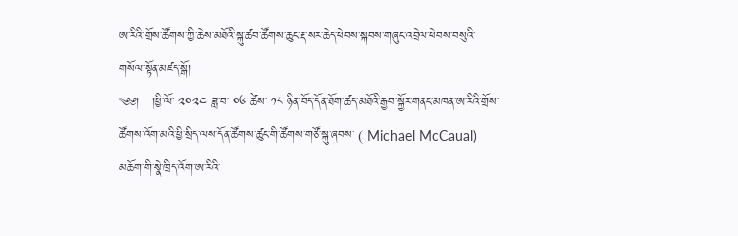ཨ་རིའི་གྲོས་ཚོགས་ཀྱི་ཆེས་མཐོའི་སྐུ་ཚབ་ཚོགས་ཆུང་རྡ་སར་ཆེད་ཕེབས་སྐབས་གཞུང་འབྲེལ་ཕེབས་བསུའི་གསོལ་སྟོན་མཛད་སྒོ།
༄༅།   །ཕྱི་ལོ་ ༢༠༢༤ ཟླ་བ་ ༠༦ ཚེས་ ༡༨ ཉིན་བོད་དོན་ཐོག་ཚད་མཐོའི་རྒྱབ་སྐྱོར་གནང་མཁན་ཨ་རིའི་གྲོས་ཚོགས་འོག་མའི་ཕྱི་སྲིད་ལས་དོན་ཚོགས་ཚུང་གི་ཚོགས་གཙོ་སྐུ་ཞབས་ ( Michael McCaual) མཆོག་གི་སྣེ་ཁྲིད་འོག་ཨ་རིའི་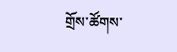གྲོས་ཚོགས་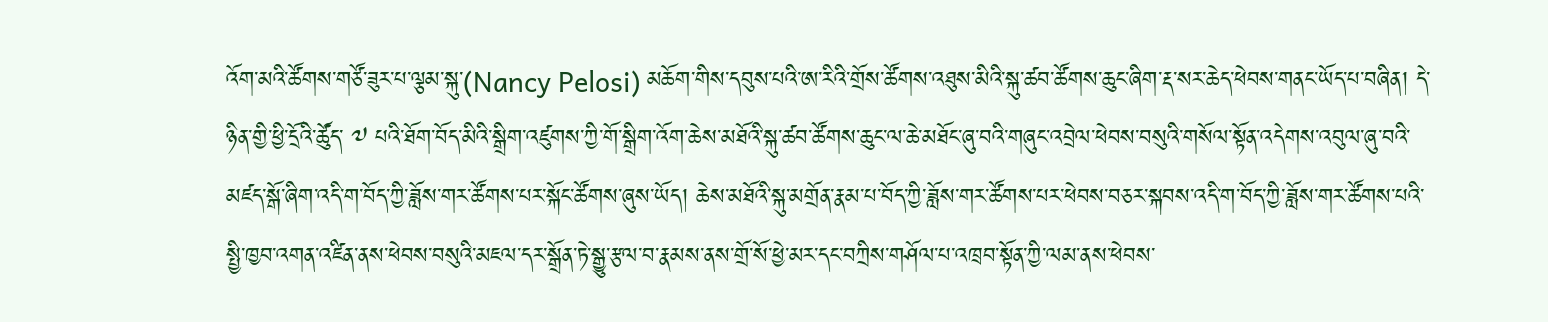འོག་མའི་ཚོགས་གཙོ་ཟུར་པ་ལྕམ་སྐུ་(Nancy Pelosi) མཆོག་གིས་དབུས་པའི་ཨ་རིའི་གྲོས་ཚོགས་འཐུས་མིའི་སྐུ་ཚབ་ཚོགས་ཆུང་ཞིག་རྡ་སར་ཆེད་ཕེབས་གནང་ཡོད་པ་བཞིན། དེ་ཉིན་གྱི་ཕྱི་དྲོའི་ཚོུད་ ༧ པའི་ཐོག་བོད་མིའི་སྒྲིག་འཛུགས་ཀྱི་གོ་སྒྲིག་འོག་ཆེས་མཐོའི་སྐུ་ཚབ་ཚོགས་ཆུང་ལ་ཆེ་མཐོང་ཞུ་བའི་གཞུང་འབྲེལ་ཕེབས་བསུའི་གསོལ་སྟོན་འདེགས་འབུལ་ཞུ་བའི་མཛད་སྒོ་ཞིག་འདི་ག་བོད་ཀྱི་ཟློས་གར་ཚོགས་པར་སྐོང་ཚོགས་ཞུས་ཡོད། ཆེས་མཐོའི་སྐུ་མགྲོན་རྣམ་པ་བོད་ཀྱི་ཟློས་གར་ཚོགས་པར་ཕེབས་བཅར་སྐབས་འདི་ག་བོད་ཀྱི་ཟློས་གར་ཚོགས་པའི་སྤྱི་ཁྱབ་འགན་འཛིན་ནས་ཕེབས་བསུའི་མཇལ་དར་སྒྲོན་ཏེ་སྒྱུ་རྩལ་བ་རྣམས་ནས་གྲོ་སོ་ཕྱེ་མར་དང་བཀྲིས་གཤོལ་པ་འཁྲབ་སྟོན་ཀྱི་ལམ་ནས་ཕེབས་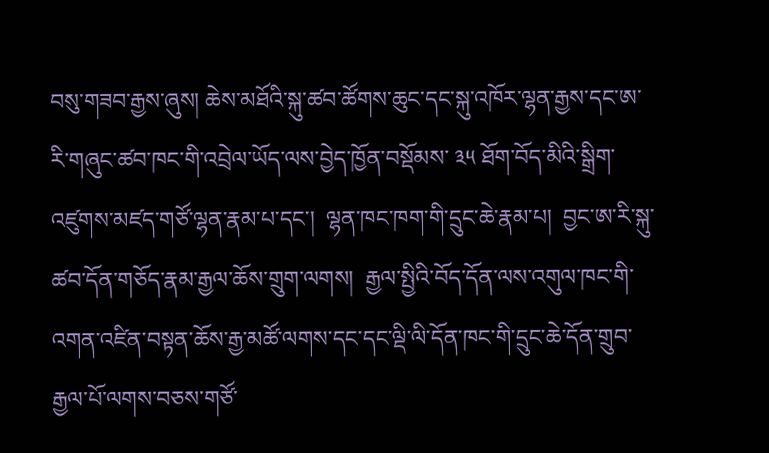བསུ་གཟབ་རྒྱས་ཞུས། ཆེས་མཐོའི་སྐུ་ཚབ་ཚོགས་ཆུང་དང་སྐུ་འཁོར་ལྷན་རྒྱས་དང་ཨ་རི་གཞུང་ཚབ་ཁང་གི་འབྲེལ་ཡོད་ལས་བྱེད་ཁྱོན་བསྡོམས་ ༣༥ ཐོག་བོད་མིའི་སྒྲིག་འཛུགས་མཛད་གཙོ་ལྷན་རྣམ་པ་དང་།  ལྷན་ཁང་ཁག་གི་དྲུང་ཆེ་རྣམ་པ།  བྱང་ཨ་རི་སྐུ་ཚབ་དོན་གཅོད་རྣམ་རྒྱལ་ཆོས་གྲུག་ལགས།  རྒྱལ་སྤྱིའི་བོད་དོན་ལས་འགུལ་ཁང་གི་འགན་འཛིན་བསྟན་ཆོས་རྒྱ་མཚོ་ལགས་དང་དང་ལྡི་ལི་དོན་ཁང་གི་དྲུང་ཆེ་དོན་གྲུབ་རྒྱལ་པོ་ལགས་བཅས་གཙོ་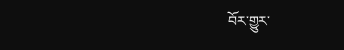བོར་གྱུར་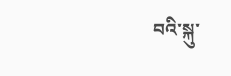བའི་སྐུ་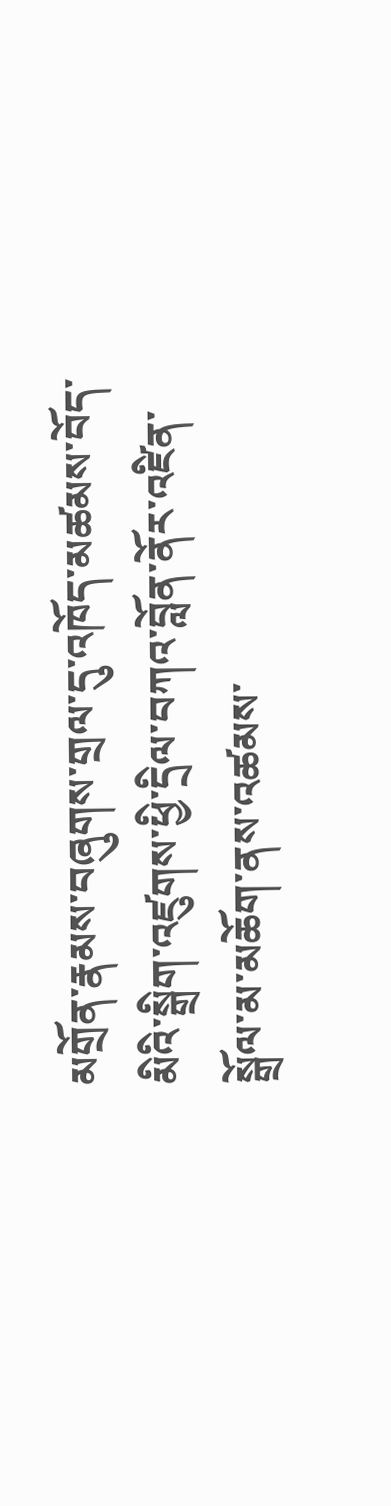མགྲོན་རྣམས་བཞུགས་གྲལ་དུ་འཁོད་མཚམས་བོད་མིའི་སྒྲིག་འཛུགས་ཕྱི་དྲིལ་བཀའ་བློན་ནོར་འཛིན་སྒྲོལ་མ་མཆོག་ནས་འཚམས་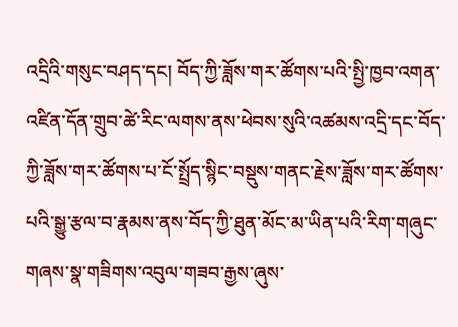འདྲིའི་གསུང་བཤད་དང། བོད་ཀྱི་ཟློས་གར་ཚོགས་པའི་སྤྱི་ཁྱབ་འགན་འཛིན་དོན་གྲུབ་ཚེ་རིང་ལགས་ནས་ཕེབས་སུའི་འཚམས་འདྲི་དང་བོད་ཀྱི་ཟློས་གར་ཚོགས་པ་ངོ་སྤྲོད་སྙིང་བསྡུས་གནང་རྗེས་ཟློས་གར་ཚོགས་པའི་སྒྱུ་རྩལ་བ་རྣམས་ནས་བོད་ཀྱི་ཐུན་མོང་མ་ཡིན་པའི་རིག་གཞུང་གཞས་སྣ་གཟིགས་འབུལ་གཟབ་རྒྱས་ཞུས་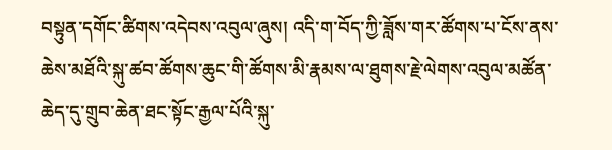བསྟུན་དགོང་ཚིགས་འདེབས་འབུལ་ཞུས། འདི་ག་བོད་ཀྱི་ཟློས་གར་ཚོགས་པ་ངོས་ནས་ཆེས་མཐོའི་སྐུ་ཚབ་ཚོགས་ཆུང་གི་ཚོགས་མི་རྣམས་ལ་ཐུགས་རྗེ་ལེགས་འབུལ་མཚོན་ཆེད་དུ་གྲུབ་ཆེན་ཐང་སྟོང་རྒྱལ་པོའི་སྐུ་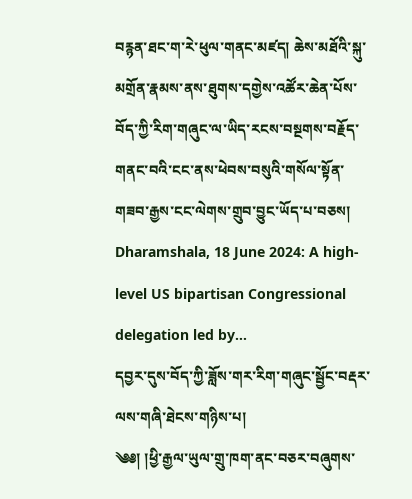བརྙན་ཐང་ག་རེ་ཕུལ་གནང་མཛད། ཆེས་མཐོའི་སྐུ་མགྲོན་རྣམས་ནས་ཐུགས་དགྱེས་འཚོར་ཆེན་པོས་བོད་ཀྱི་རིག་གཞུང་ལ་ཡིད་རངས་བསྔགས་བརྗོད་གནང་བའི་ངང་ནས་ཕེབས་བསུའི་གསོལ་སྟོན་གཟབ་རྒྱས་ངང་ལེགས་གྲུབ་བྱུང་ཡོད་པ་བཅས། Dharamshala, 18 June 2024: A high-level US bipartisan Congressional delegation led by…
དབྱར་དུས་བོད་ཀྱི་ཟློས་གར་རིག་གཞུང་སྦྱོང་བརྡར་ལས་གཞི་ཐེངས་གཉིས་པ།
༄༅། །ཕྱི་རྒྱལ་ཡུལ་གྲུ་ཁག་ནང་བཅར་བཞུགས་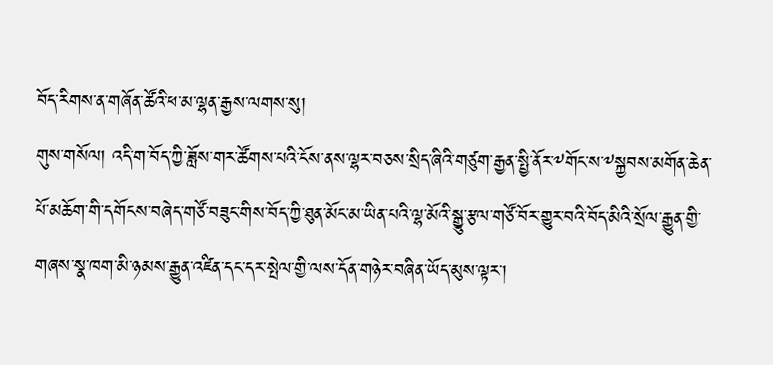བོད་རིགས་ན་གཞོན་ཚོའི་ཕ་མ་ལྷན་རྒྱས་ལགས་སུ།                                                                                 གུས་གསོལ། འདི་ག་བོད་ཀྱི་ཟློས་གར་ཚོགས་པའི་ངོས་ནས་ལྷར་བཅས་སྲིད་ཞིའི་གཙུག་རྒྱན་སྤྱི་ནོར་༸གོང་ས་༸སྐྱབས་མགོན་ཆེན་པོ་མཆོག་གི་དགོངས་བཞེད་གཙོ་བཟུང་གིས་བོད་ཀྱི་ཐུན་མོང་མ་ཡིན་པའི་ལྷ་མོའི་སྒྱུ་རྩལ་གཙོ་བོར་གྱུར་བའི་བོད་མིའི་སྲོལ་རྒྱུན་གྱི་གཞས་སྣ་ཁག་མི་ཉམས་རྒྱུན་འཛིན་དང་དར་སྤེལ་གྱི་ལས་དོན་གཉེར་བཞིན་ཡོད་མུས་ལྟར་།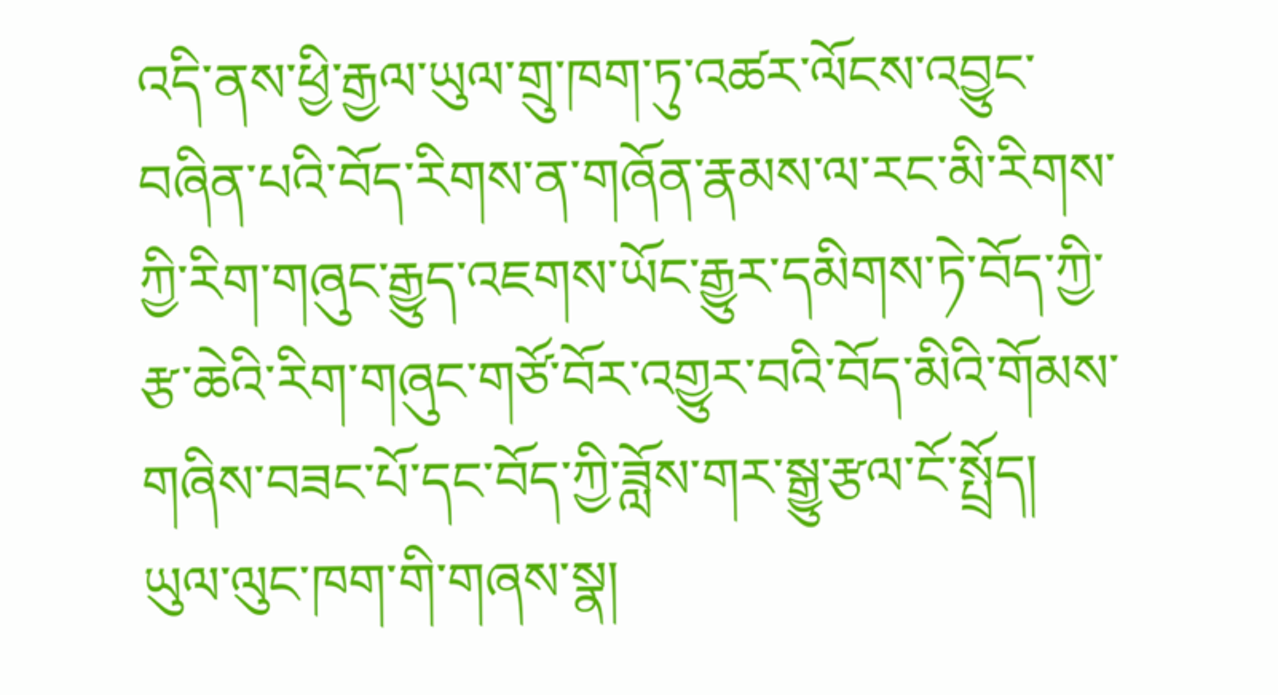འདི་ནས་ཕྱི་རྒྱལ་ཡུལ་གྲུ་ཁག་ཏུ་འཚར་ལོངས་འབྱུང་བཞིན་པའི་བོད་རིགས་ན་གཞོན་རྣམས་ལ་རང་མི་རིགས་ཀྱི་རིག་གཞུང་རྒྱུད་འཇགས་ཡོང་རྒྱུར་དམིགས་ཏེ་བོད་ཀྱི་རྩ་ཆེའི་རིག་གཞུང་གཙོ་བོར་འགྱུར་བའི་བོད་མིའི་གོམས་གཞིས་བཟང་པོ་དང་བོད་ཀྱི་ཟློས་གར་སྒྱུ་རྩལ་ངོ་སྤྲོད། ཡུལ་ལུང་ཁག་གི་གཞས་སྣ།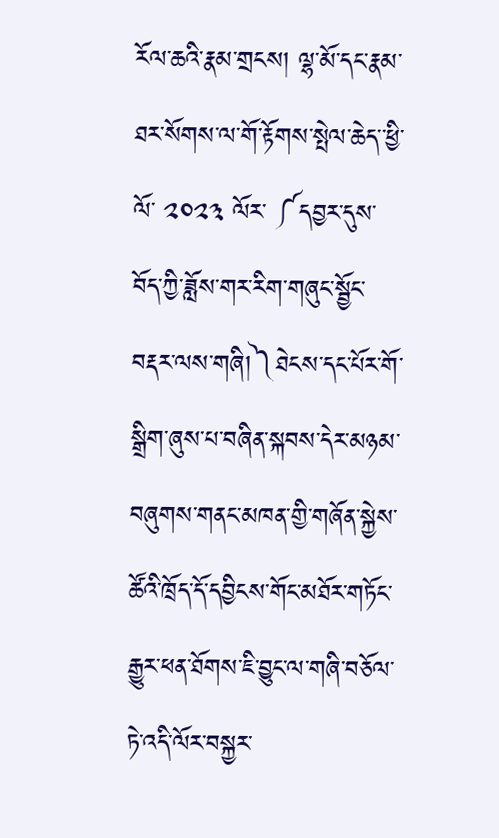རོལ་ཆའི་རྣམ་གྲངས། ལྷ་མོ་དང་རྣམ་ཐར་སོགས་ལ་གོ་རྟོགས་སྤེལ་ཆེད་་ཕྱི་ལོ་ ༢༠༢༣ ལོར་ ༼དབྱར་དུས་བོད་ཀྱི་ཟློས་གར་རིག་གཞུང་སྦྱོང་བརྡར་ལས་གཞི།༽ཐེངས་དང་པོར་གོ་སྒྲིག་ཞུས་པ་བཞིན་སྐབས་དེར་མཉམ་བཞུགས་གནང་མཁན་གྱི་གཞོན་སྐྱེས་ཚོའི་ཁྲོད་དོ་དབྱིངས་གོང་མཐོར་གཏོང་རྒྱུར་ཕན་ཐོགས་ཇི་བྱུང་ལ་གཞི་བཅོལ་ཏེ་འདི་ལོར་བསྐྱར་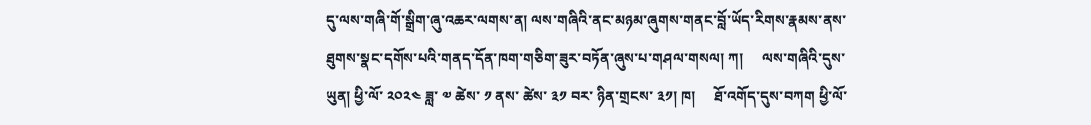དུ་ལས་གཞི་གོ་སྒྲིག་ཞུ་འཆར་ལགས་ན། ལས་གཞིའི་ནང་མཉམ་ཞུགས་གནང་བློ་ཡོད་རིགས་རྣམས་ནས་ཐུགས་སྣང་དགོས་པའི་གནད་དོན་ཁག་གཅིག་ཟུར་བཏོན་ཞུས་པ་གཤལ་གསལ། ཀ།     ལས་གཞིའི་དུས་ཡུན། ཕྱི་ལོ་ ༢༠༢༤ ཟླ་ ༧ ཚེས་ ༡ ནས་ ཚེས་ ༣༡ བར་ ཉིན་གྲངས་ ༣༡། ཁ།     ཐོ་འགོད་དུས་བཀག ཕྱི་ལོ་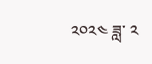༢༠༢༤ ཟླ་ ༢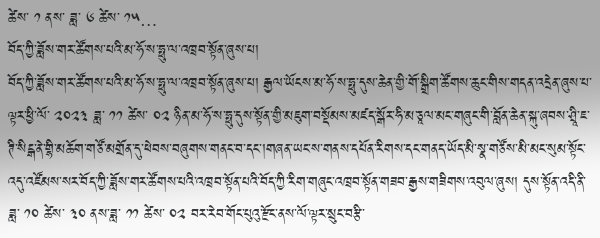ཚེས་ ༡ ནས་ ཟླ་ ༦ ཚེས་ ༡༥…
བོད་ཀྱི་ཟློས་གར་ཚོགས་པའི་མ་ཧོ་ས་ཧྥུ་ལ་འཁྲབ་སྟོན་ཞུས་པ།
བོད་ཀྱི་ཟློས་གར་ཚོགས་པའི་མ་ཧོ་ས་ཧྥུ་ལ་འཁྲབ་སྟོན་ཞུས་པ། རྒྱལ་ཡོངས་མ་ཧོ་ས་ཧྥུ་དུས་ཆེན་གྱི་གོ་སྒྲིག་ཚོགས་ཆུང་གིས་གདན་འདྲེན་ཞུས་པ་ལྟར་ཕྱི་ལོ་ ༢༠༢༣ ཟླ་ ༡༡ ཚེས་ ༠༢ ཉིན་མ་ཧོ་ས་ཧྥུ་དུས་སྟོན་གྱི་མཇུག་བསྡོམས་མཛད་སྒོར་ཧི་མ་ཅཱལ་མང་གཞུང་གི་བློན་ཆེན་སྐུ་ཞབས་ཤྲཱི་ཇ་ཊི་སིངྒ་ནེ་གྷི་མཆོག་གཙོ་མགྲོན་དུ་ཕེབས་བཞུགས་གནང་བ་དང་།གཞན་ཡང་ས་གནས་དཔོན་རིགས་དང་གནད་ཡོད་མི་སྣ་གཙོས་མི་མང་སུམ་སྟོང་འདུ་འཛོམས་སར་བོད་ཀྱི་ཟློས་གར་ཚོགས་པའི་འཁྲབ་སྟོན་པའི་བོད་ཀྱི་རིག་གཞུང་འཁྲབ་སྟོན་གཟབ་རྒྱས་གཟིགས་འབུལ་ཞུས། དུས་སྟོན་འདི་ནི་ཟླ་ ༡༠ ཚེས་ ༣༠ ནས་ཟླ་ ༡༡ ཚེས་ ༠༢ བར་རེབ་གོང་པུའུ་རྫོང་ནས་ལོ་ལྟར་སྲུང་བརྩི་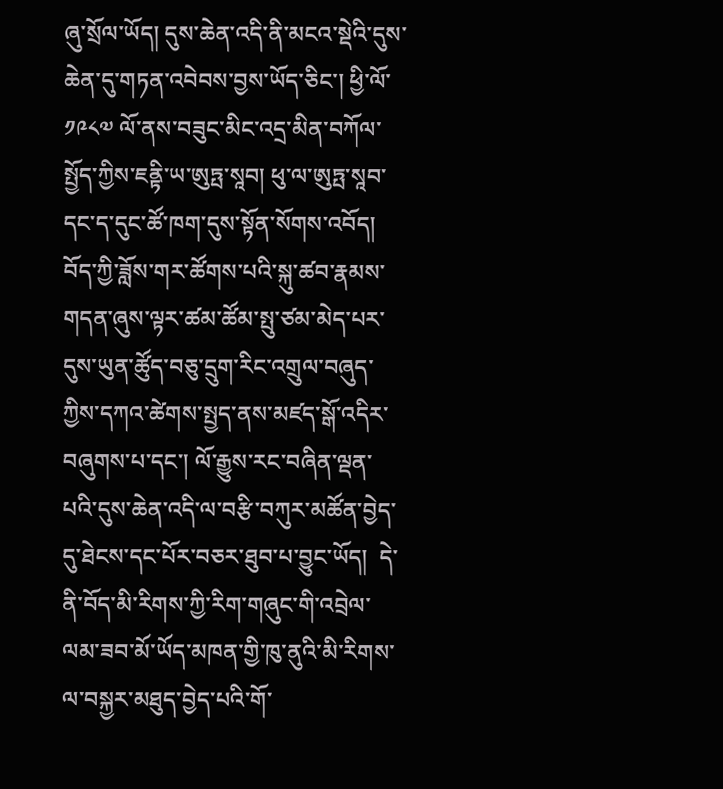ཞུ་སྲོལ་ཡོད། དུས་ཆེན་འདི་ནི་མངའ་སྡེའི་དུས་ཆེན་དུ་གཏན་འབེབས་བྱས་ཡོད་ཅིང་། ཕྱི་ལོ་ ༡༩༨༧ ལོ་ནས་བཟུང་མིང་འདྲ་མིན་བཀོལ་སྤྱོད་ཀྱིས་ཇནྟི་ཡ་ཨུཏྤ་སཱབ། ཕུ་ལ་ཨུཏྤ་སཱབ་དང་ད་དུང་ཚོ་ཁག་དུས་སྟོན་སོགས་འབོད། བོད་ཀྱི་ཟློས་གར་ཚོགས་པའི་སྐུ་ཚབ་རྣམས་གདན་ཞུས་ལྟར་ཚམ་ཚོམ་སྤུ་ཙམ་མེད་པར་དུས་ཡུན་ཚོུད་བཅུ་དྲུག་རིང་འགྲུལ་བཞུད་ཀྱིས་དཀའ་ཚེགས་སྤྱད་ནས་མཛད་སྒོ་འདིར་བཞུགས་པ་དང་། ལོ་རྒྱུས་རང་བཞིན་ལྡན་པའི་དུས་ཆེན་འདི་ལ་བརྩི་བཀུར་མཚོན་བྱེད་དུ་ཐེངས་དང་པོར་བཅར་ཐུབ་པ་བྱུང་ཡོད།  དེ་ནི་བོད་མི་རིགས་ཀྱི་རིག་གཞུང་གི་འབྲེལ་ལམ་ཟབ་མོ་ཡོད་མཁན་གྱི་ཁུ་ནུའི་མི་རིགས་ལ་བསྐྱར་མཐུད་བྱེད་པའི་གོ་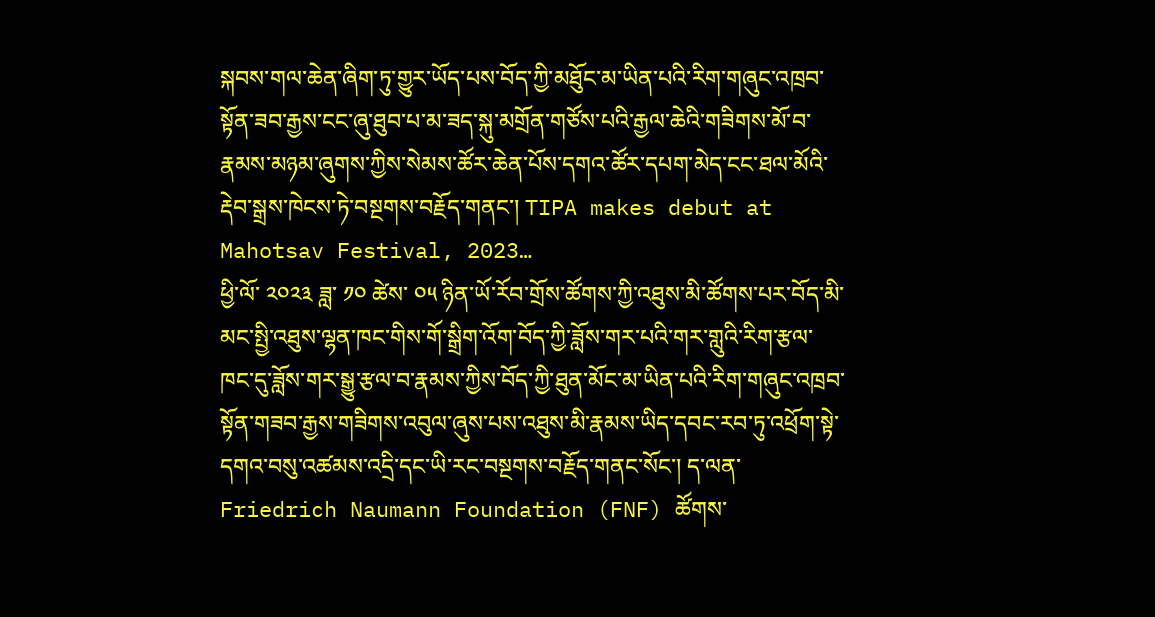སྐབས་གལ་ཆེན་ཞིག་ཏུ་གྱུར་ཡོད་པས་བོད་ཀྱི་མཐོུང་མ་ཡིན་པའི་རིག་གཞུང་འཁྲབ་སྟོན་ཟབ་རྒྱས་ངང་ཞུ་ཐུབ་པ་མ་ཟད་སྐུ་མགྲོན་གཙོས་པའི་རྒྱལ་ཆེའི་གཟིགས་མོ་བ་རྣམས་མཉམ་ཞུགས་ཀྱིས་སེམས་ཚོར་ཆེན་པོས་དགའ་ཚོར་དཔག་མེད་ངང་ཐལ་མོའི་རྡེབ་སྒྲས་ཁེངས་ཏེ་བསྔགས་བརྗོད་གནང་། TIPA makes debut at Mahotsav Festival, 2023…
ཕྱི་ལོ་ ༢༠༢༣ ཟླ་ ༡༠ ཚེས་ ༠༥ ཉིན་ཡོ་རོབ་གྲོས་ཚོགས་ཀྱི་འཐུས་མི་ཚོགས་པར་བོད་མི་མང་སྤྱི་འཐུས་ལྷན་ཁང་གིས་གོ་སྒྲིག་འོག་བོད་ཀྱི་ཟློས་གར་པའི་གར་གླུའི་རིག་རྩལ་ཁང་དུ་ཟློས་གར་སྒྱུ་རྩལ་བ་རྣམས་ཀྱིས་བོད་ཀྱི་ཐུན་མོང་མ་ཡིན་པའི་རིག་གཞུང་འཁྲབ་སྟོན་གཟབ་རྒྱས་གཟིགས་འབུལ་ཞུས་པས་འཐུས་མི་རྣམས་ཡིད་དབང་རབ་ཏུ་འཕྲོག་སྟེ་དགའ་བསུ་འཚམས་འདྲི་དང་ཡི་རང་བསྔགས་བརྗོད་གནང་སོང་། ད་ལན་ Friedrich Naumann Foundation (FNF) ཚོགས་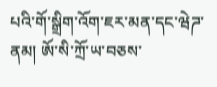པའི་གོ་སྒྲིག་འོག་ཇར་མན་དང་ཝེཌ་ནམ། ཨོ་སི་ཀྲོ་ཡ་བཅས་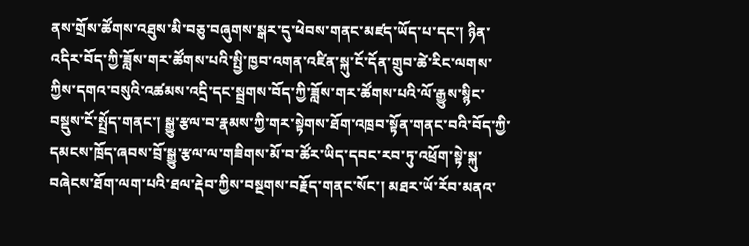ནས་གྲོས་ཚོགས་འཐུས་མི་བཅུ་བཞུགས་སྒར་དུ་ཕེབས་གནང་མཛད་ཡོད་པ་དང་། ཉིན་འདིར་བོད་ཀྱི་ཟློས་གར་ཚོགས་པའི་སྤྱི་ཁྱབ་འགན་འཛིན་སྐུ་ངོ་དོན་གྲུབ་ཚེ་རིང་ལགས་ཀྱིས་དགའ་བསུའི་འཚམས་འདྲི་དང་སྦྲགས་བོད་ཀྱི་ཟློས་གར་ཚོགས་པའི་ལོ་རྒྱུས་སྙིང་བསྡུས་ངོ་སྤྲོད་གནང་། སྒྱུ་རྩལ་བ་རྣམས་ཀྱི་གར་སྟེགས་ཐོག་འཁྲབ་སྟོན་གནང་བའི་བོད་ཀྱི་དམངས་ཁྲོད་ཞབས་བྲོ་སྒྱུ་རྩལ་ལ་གཟིགས་མོ་བ་ཚོར་ཡིད་དབང་རབ་ཏུ་འཕྲོག་སྟེ་སྐུ་བཞེངས་ཐོག་ལག་པའི་ཐལ་རྡེབ་ཀྱིས་བསྔགས་བརྗོད་གནང་སོང་། མཐར་ཡོ་རོབ་མནའ་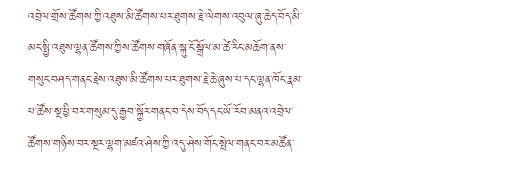འབྲེལ་གྲོས་ཚོགས་ཀྱི་འཐུས་མི་ཚོགས་པར་ཐུགས་རྗེ་ལེགས་འབུལ་ཞུ་ཆེད་བོད་མི་མང་སྤྱི་འཐུས་ལྷན་ཚོགས་ཀྱིས་ཚོགས་གཞོན་སྐུ་ངོ་སྒྲོལ་མ་ཚེ་རིང་མཆོག་ནས་གསུང་བཤད་གནང་རྗེས་འཐུས་མི་ཚོགས་པར་ཐུགས་རྗེ་ཆེ་ཞུས་པ་དང་ལྷན་ཁོང་རྣམ་པ་ཚོས་སྔ་ཕྱི་བར་གསུམ་དུ་རྒྱབ་སྐྱོར་གནང་བ་དེས་བོད་དང་ཡོ་རོབ་མནའ་འབྲེལ་ཚོགས་གཉིས་བར་སྔར་ལྷག་མཛའ་ཤེས་ཀྱི་འདུ་ཤེས་གོང་སྤེལ་གནང་བར་མཚོན་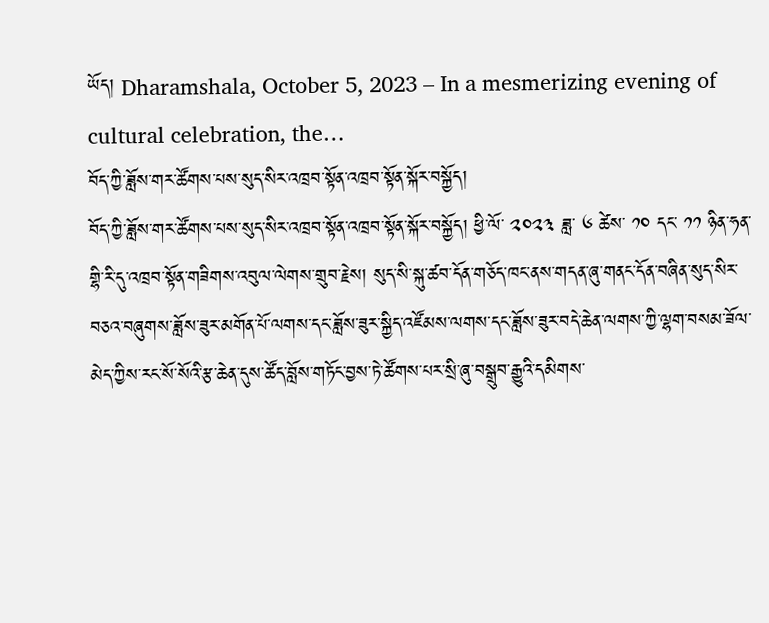ཡོད། Dharamshala, October 5, 2023 – In a mesmerizing evening of cultural celebration, the…
བོད་ཀྱི་ཟློས་གར་ཚོགས་པས་སུད་སིར་འཁྲབ་སྟོན་འཁྲབ་སྟོན་སྐོར་བསྐྱོད།
བོད་ཀྱི་ཟློས་གར་ཚོགས་པས་སུད་སིར་འཁྲབ་སྟོན་འཁྲབ་སྟོན་སྐོར་བསྐྱོད། ཕྱི་ལོ་ ༢༠༢༣ ཟླ་ ༦ ཚེས་ ༡༠ དང་ ༡༡ ཉིན་ཧན་གྷི་རི་དུ་འཁྲབ་སྟོན་གཟིགས་འབུལ་ལེགས་གྲུབ་རྗེས། སུད་སི་སྐུ་ཚབ་དོན་གཅོད་ཁང་ནས་གདན་ཞུ་གནང་དོན་བཞིན་སུད་སིར་བཅའ་བཞུགས་ཟློས་ཟུར་མགོན་པོ་ལགས་དང་ཟློས་ཟུར་སྐྱིད་འཛོམས་ལགས་དང་ཟློས་ཟུར་བདེ་ཆེན་ལགས་ཀྱི་ལྷག་བསམ་ཟོལ་མེད་ཀྱིས་རང་སོ་སོའི་རྩ་ཆེན་དུས་ཚོད་བློས་གཏོང་བྱས་ཏེ་ཚོགས་པར་སྲི་ཞུ་བསྒྲུབ་རྒྱུའི་དམིགས་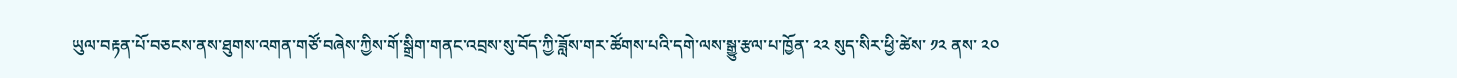ཡུལ་བརྟན་པོ་བཅངས་ནས་ཐུགས་འགན་གཙོ་བཞེས་ཀྱིས་གོ་སྒྲིག་གནང་འབྲས་སུ་བོད་ཀྱི་ཟློས་གར་ཚོགས་པའི་དགེ་ལས་སྒྱུ་རྩལ་པ་ཁྱོན་ ༢༢ སུད་སིར་ཕྱི་ཚེས་ ༡༢ ནས་ ༢༠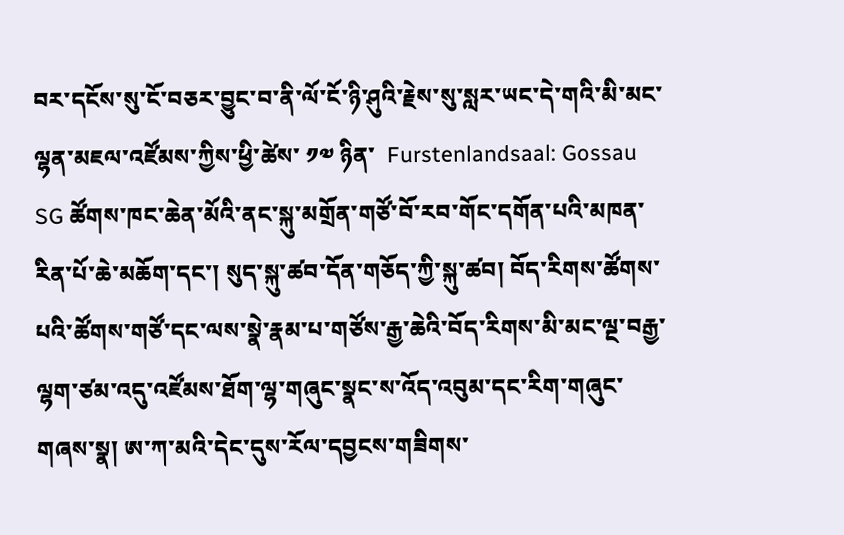བར་དངོས་སུ་ངོ་བཅར་བྱུང་བ་ནི་ལོ་ངོ་ཉི་ཤུའི་རྗེས་སུ་སླར་ཡང་དེ་གའི་མི་མང་ལྷན་མཇལ་འཛོམས་ཀྱིས་ཕྱི་ཚེས་ ༡༧ ཉིན་  Furstenlandsaal: Gossau SG ཚོགས་ཁང་ཆེན་མོའི་ནང་སྐུ་མགྲོན་གཙོ་བོ་རབ་གོང་དགོན་པའི་མཁན་རིན་པོ་ཆེ་མཆོག་དང་། སུད་སྐུ་ཚབ་དོན་གཅོད་ཀྱི་སྐུ་ཚབ། བོད་རིགས་ཚོགས་པའི་ཚོགས་གཙོ་དང་ལས་སྣེ་རྣམ་པ་གཙོས་རྒྱ་ཆེའི་བོད་རིགས་མི་མང་ལྔ་བརྒྱ་ལྷག་ཙམ་འདུ་འཛོམས་ཐོག་ལྷ་གཞུང་སྣང་ས་འོད་འབུམ་དང་རིག་གཞུང་གཞས་སྣ། ཨ་ཀ་མའི་དེང་དུས་རོལ་དབྱངས་གཟིགས་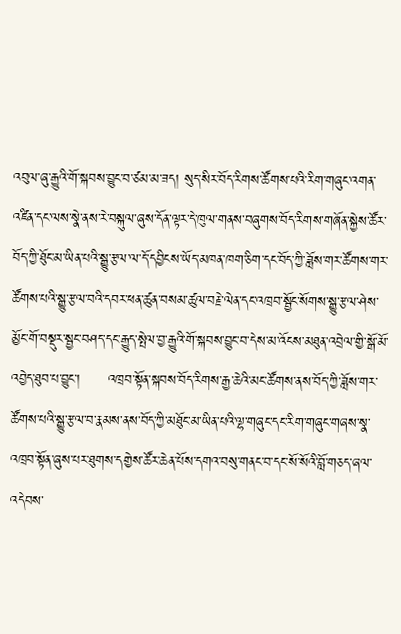འབུལ་ཞུ་རྒྱུའི་གོ་སྐབས་བྱུང་བ་ཙམ་མ་ཟད། སུད་སིར་བོད་རིགས་ཚོགས་པའི་རིག་གཞུང་འགན་འཛིན་དང་ལས་སྣེ་ནས་རེ་བསྐུལ་ཞུས་དོན་ལྟར་དེ་ཁུལ་གནས་བཞུགས་བོད་རིགས་གཞོན་སྐྱེས་ཚོར་བོད་ཀྱི་ཐོུང་མ་ཡིན་པའི་སྒྱུ་རྩལ་ལ་དོ་དབྱིངས་ཡོད་མཁན་ཁག་ཅིག་དང་བོད་ཀྱི་ཟློས་གར་ཚོགས་གར་ཚོགས་པའི་སྒྱུ་རྩལ་བའི་དབར་ཕན་ཚུན་བསམ་ཚུལ་བརྗེ་ལེན་དང་འཁྲབ་སྦྱོང་སོགས་སྒྱུ་རྩལ་ཤེས་མྱོང་གོ་བསྡུར་སྦྱང་བཤད་དང་རྒྱུད་སྤེལ་བྱ་རྒྱུའི་གོ་སྐབས་བྱུང་བ་དེས་མ་འོངས་མཐུན་འབྲེལ་གྱི་སྒོ་མོ་འབྱེད་ཐུབ་པ་བྱུང་།      འཁྲབ་སྟོན་སྐབས་བོད་རིགས་རྒྱ་ཆེའི་མང་ཚོགས་ནས་བོད་ཀྱི་ཟློས་གར་ཚོགས་པའི་སྒྱུ་རྩལ་བ་རྣམས་ནས་བོད་ཀྱི་མཐོུང་མ་ཡིན་པའི་ལྷ་གཞུང་དང་རིག་གཞུང་གཞས་སྣ་འཁྲབ་སྟོན་ཞུས་པར་ཐུགས་དགྱེས་ཚོར་ཆེན་པོས་དགའ་བསུ་གནང་བ་དང་སོ་སོའི་བློ་གཅད་ཞལ་འདེབས་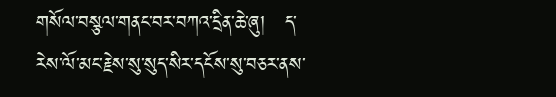གསོལ་བསྩལ་གནང་བར་བཀའ་དྲིན་ཆེ་ཞུ།   ད་རེས་ལོ་མང་རྗེས་སུ་སུད་སིར་དངོས་སུ་བཅར་ནས་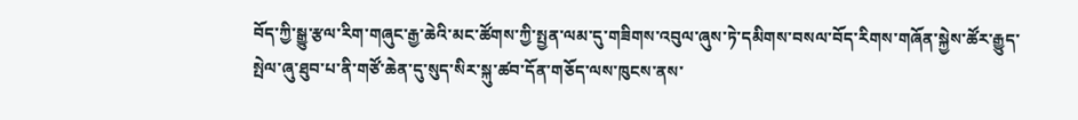བོད་ཀྱི་སྒྱུ་རྩལ་རིག་གཞུང་རྒྱ་ཆེའི་མང་ཚོགས་ཀྱི་སྤྱན་ལམ་དུ་གཟིགས་འབུལ་ཞུས་ཏེ་དམིགས་བསལ་བོད་རིགས་གཞོན་སྐྱེས་ཚོར་རྒྱུད་སྤེལ་ཞུ་ཐུབ་པ་ནི་གཙོ་ཆེན་དུ་སུད་སིར་སྐུ་ཚབ་དོན་གཅོད་ལས་ཁུངས་ནས་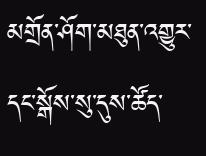མགྲོན་ཤོག་མཐུན་འགྱུར་དང་སྒོས་སུ་དུས་ཚོད་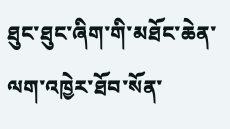ཐུང་ཐུང་ཞིག་གི་མཐོང་ཆེན་ལག་འཁྱེར་ཐོབ་སོན་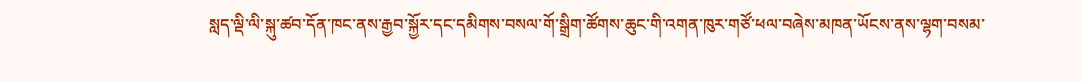སླད་ལྡི་ལི་སྐུ་ཚབ་དོན་ཁང་ནས་རྒྱབ་སྐྱོར་དང་དམིགས་བསལ་གོ་སྒྲིག་ཚོགས་ཆུང་གི་འགན་ཁུར་གཙོ་ཕལ་བཞེས་མཁན་ཡོངས་ནས་ལྷག་བསམ་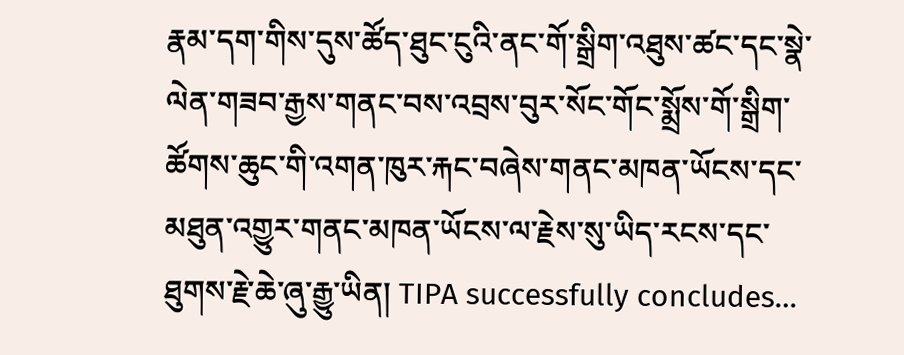རྣམ་དག་གིས་དུས་ཚོད་ཐུང་ངུའི་ནང་གོ་སྒྲིག་འཐུས་ཚང་དང་སྣེ་ལེན་གཟབ་རྒྱས་གནང་བས་འབྲས་བུར་སོང་གོང་སྨྲོས་གོ་སྒྲིག་ཚོགས་ཆུང་གི་འགན་ཁུར་རྐང་བཞེས་གནང་མཁན་ཡོངས་དང་མཐུན་འགྱུར་གནང་མཁན་ཡོངས་ལ་རྗེས་སུ་ཡིད་རངས་དང་ཐུགས་རྗེ་ཆེ་ཞུ་རྒྱུ་ཡིན། TIPA successfully concludes…